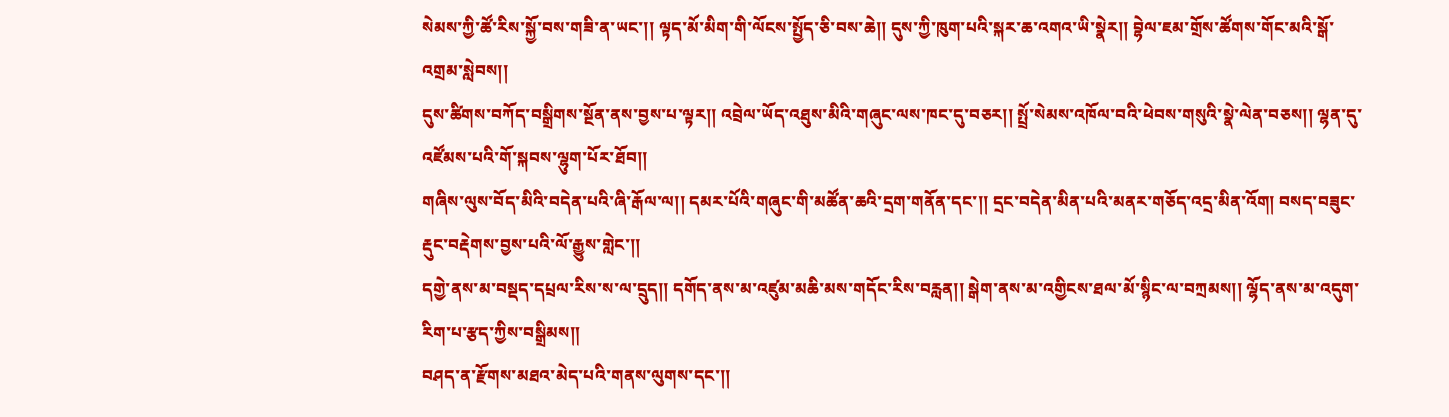སེམས་ཀྱི་ཚོ་རིས་སྐྱོ་བས་གཟི་ན་ཡང་།། ལྟད་མོ་མིག་གི་ལོངས་སྤྱོད་ཅི་བས་ཆེ།། དུས་ཀྱི་ཁུག་པའི་སྐར་ཆ་འགའ་ཡི་སྣེར།། བྷེལ་ཇམ་གྲོས་ཚོགས་གོང་མའི་སྒོ་འགྲམ་སླེབས།།
དུས་ཚིགས་བཀོད་བསྒྲིགས་སྔོན་ནས་བྱས་པ་ལྟར།། འབྲེལ་ཡོད་འཐུས་མིའི་གཞུང་ལས་ཁང་དུ་བཅར།། སྤྲོ་སེམས་འཁོལ་བའི་ཕེབས་གསུའི་སྣེ་ལེན་བཅས།། ལྷན་དུ་འཛོམས་པའི་གོ་སྐབས་ལྷུག་པོར་ཐོབ།།
གཞིས་ལུས་བོད་མིའི་བདེན་པའི་ཞི་རྒོལ་ལ།། དམར་པོའི་གཞུང་གི་མཚོན་ཆའི་དྲག་གནོན་དང་།། དྲང་བདེན་མིན་པའི་མནར་གཅོད་འདྲ་མིན་འོག། བསད་བཟུང་རྡུང་བརྡེགས་བྱས་པའི་ལོ་རྒྱུས་གླེང་།།
དགྱེ་ནས་མ་བསྡད་དཔྲལ་རིས་ས་ལ་དྲུད།། དགོད་ནས་མ་འཛུམ་མཆི་མས་གདོང་རིས་བརླན།། སྒེག་ནས་མ་འགྱིངས་ཐལ་མོ་སྙིང་ལ་བཀྲམས།། ལྷོད་ནས་མ་འདུག་རིག་པ་རྩད་ཀྱིས་བསྒྲིམས༎
བཤད་ན་རྫོགས་མཐའ་མེད་པའི་གནས་ལུགས་དང་།།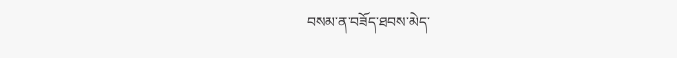བསམ་ན་བཟོད་ཐབས་མེད་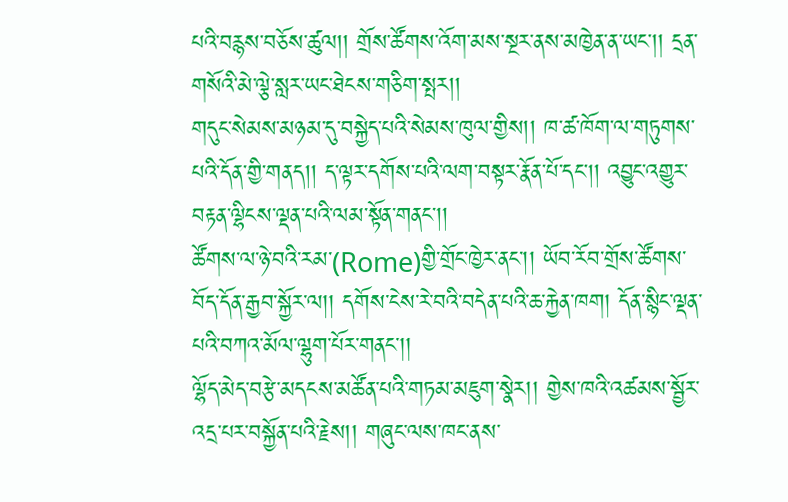པའི་བརྙས་བཅོས་ཚུལ།། གྲོས་ཚོགས་འོག་མས་སྔར་ནས་མཁྱེན་ན་ཡང་།། དྲན་གསོའི་མེ་ལྕེ་སླར་ཡང་ཐེངས་གཅིག་སྤར།།
གདུང་སེམས་མཉམ་དུ་བསྐྱེད་པའི་སེམས་ཁུལ་གྱིས།། ཁ་ཚ་ཁོག་ལ་གཏུགས་པའི་དོན་གྱི་གནད།། ད་ལྟར་དགོས་པའི་ལག་བསྟར་རྣོན་པོ་དང།། འབྱུང་འགྱུར་བརྟན་ལྷིངས་ལྡན་པའི་ལམ་སྟོན་གནང་།།
ཚོགས་ལ་ཉེ་བའི་རམ་(Rome)གྱི་གྲོང་ཁྱེར་ནང་།། ཡོབ་རོབ་གྲོས་ཚོགས་བོད་དོན་རྒྱབ་སྐྱོར་ལ།། དགོས་ངེས་རེ་བའི་བདེན་པའི་ཆ་རྐྱེན་ཁག། དོན་སྙིང་ལྡན་པའི་བཀའ་མོལ་ལྷུག་པོར་གནང་།།
ལྷོད་མེད་བརྩེ་མདངས་མཚོན་པའི་གཏམ་མཇུག་སྣེར།། གྱེས་ཁའི་འཚམས་སྦྱོར་འདྲ་པར་བསྐྱོན་པའི་རྗེས།། གཞུང་ལས་ཁང་ནས་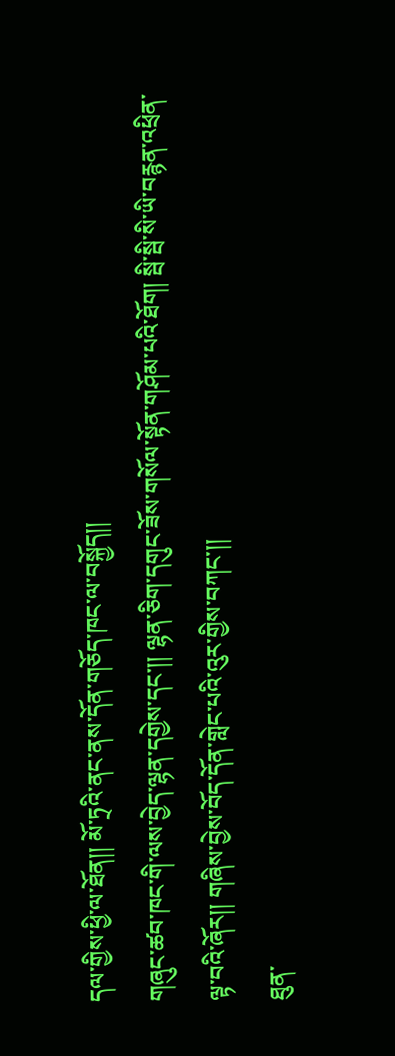དལ་གྱིས་ཕྱི་ལ་ཐོན།། མོ་ཏྲའི་ནང་ནས་དོན་གཅོད་ཁང་ལ་བསྐྱོད།།
གཞུང་ཚབ་ཁང་གི་ལས་བྱེད་ལྷན་དགྱེས་དང་།། ལྷན་ཅིག་དགུང་ཟོས་གསོལ་སྟོན་གཤོམ་པའི་ཐོག། སྦི་སྦི་སི་ཡི་བརྙན་འཕྲིན་ལྟ་བའི་ཞོར།། གཞིས་བྱེས་བོད་དོན་གླེང་པའི་འུར་གྱིས་བཀང་།།
ཐུན་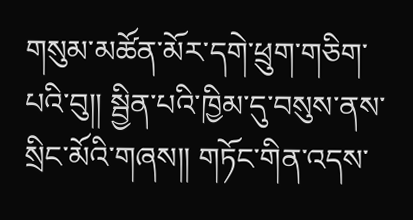གསུམ་མཚོན་མོར་དགེ་ཕྲུག་གཅིག་པའི་བུ།། སྦྱིན་པའི་ཁྱིམ་དུ་བསུས་ནས་སྲིང་མོའི་གཞས།། གཏོང་གིན་འདས་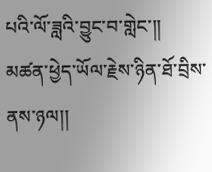པའི་ལོ་ཟླའི་བྱུང་བ་གླེང་།། མཚན་ཕྱེད་ཡོལ་རྗེས་ཉིན་ཐོ་བྲིས་ནས་ཉལ།།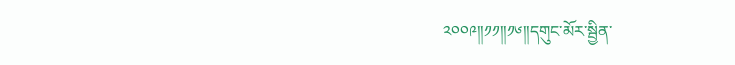༢༠༠༩།།༡༡།།༡༦།།དགུང་མོར་སྦྱིན་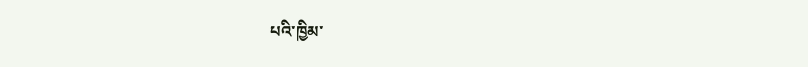པའི་ཁྱིམ་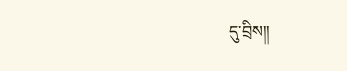དུ་བྲིས།།